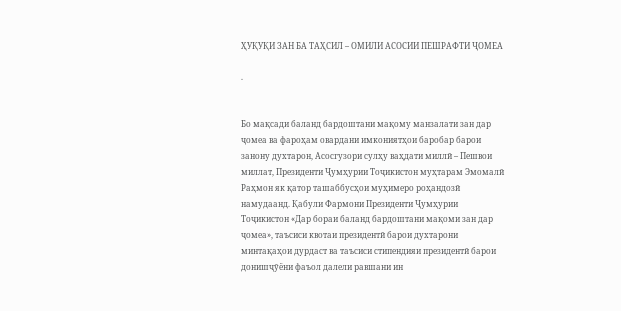ҲУҚУҚИ ЗАН БА ТАҲСИЛ – ОМИЛИ АСОСИИ ПЕШРАФТИ ҶОМЕА

.


Бо мақсади баланд бардоштани мақому манзалати зан дар ҷомеа ва фароҳам овардани имкониятҳои баробар барои занону духтарон, Асосгузори сулҳу ваҳдати миллӣ – Пешвои миллат, Президенти Ҷумҳурии Тоҷикистон муҳтарам Эмомалӣ Раҳмон як қатор ташаббусҳои муҳимеро роҳандозӣ намудаанд. Қабули Фармони Президенти Ҷумҳурии Тоҷикистон «Дар бораи баланд бардоштани мақоми зан дар ҷомеа», таъсиси квотаи президентӣ барои духтарони минтақаҳои дурдаст ва таъсиси стипендияи президентӣ барои донишҷӯёни фаъол далели равшани ин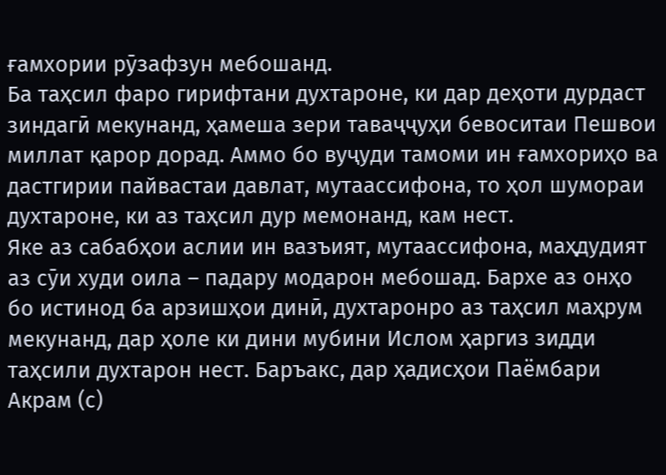ғамхории рӯзафзун мебошанд.
Ба таҳсил фаро гирифтани духтароне, ки дар деҳоти дурдаст зиндагӣ мекунанд, ҳамеша зери таваҷҷуҳи бевоситаи Пешвои миллат қарор дорад. Аммо бо вуҷуди тамоми ин ғамхориҳо ва дастгирии пайвастаи давлат, мутаассифона, то ҳол шумораи духтароне, ки аз таҳсил дур мемонанд, кам нест.
Яке аз сабабҳои аслии ин вазъият, мутаассифона, маҳдудият аз сӯи худи оила – падару модарон мебошад. Бархе аз онҳо бо истинод ба арзишҳои динӣ, духтаронро аз таҳсил маҳрум мекунанд, дар ҳоле ки дини мубини Ислом ҳаргиз зидди таҳсили духтарон нест. Баръакс, дар ҳадисҳои Паёмбари Акрам (с)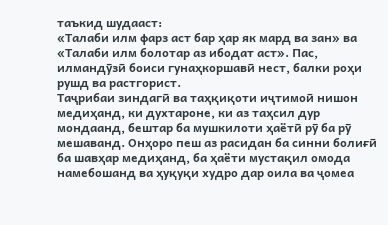таъкид шудааст:
«Талаби илм фарз аст бар ҳар як мард ва зан» ва «Талаби илм болотар аз ибодат аст». Пас, илмандӯзӣ боиси гунаҳкоршавӣ нест, балки роҳи рушд ва растгорист.
Таҷрибаи зиндагӣ ва таҳқиқоти иҷтимоӣ нишон медиҳанд, ки духтароне, ки аз таҳсил дур мондаанд, бештар ба мушкилоти ҳаётӣ рӯ ба рӯ мешаванд. Онҳоро пеш аз расидан ба синни болиғӣ ба шавҳар медиҳанд, ба ҳаёти мустақил омода намебошанд ва ҳуқуқи худро дар оила ва ҷомеа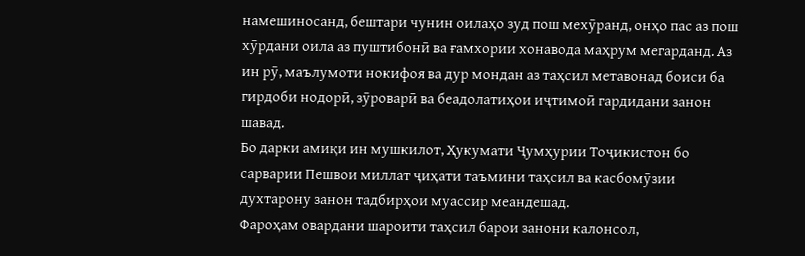намешиносанд, бештари чунин оилаҳо зуд пош мехӯранд, онҳо пас аз пош хӯрдани оила аз пуштибонӣ ва ғамхории хонавода маҳрум мегарданд. Аз ин рӯ, маълумоти нокифоя ва дур мондан аз таҳсил метавонад боиси ба гирдоби нодорӣ, зӯроварӣ ва беадолатиҳои иҷтимоӣ гардидани занон шавад.
Бо дарки амиқи ин мушкилот, Ҳукумати Ҷумҳурии Тоҷикистон бо сарварии Пешвои миллат ҷиҳати таъмини таҳсил ва касбомӯзии духтарону занон тадбирҳои муассир меандешад.
Фароҳам овардани шароити таҳсил барои занони калонсол,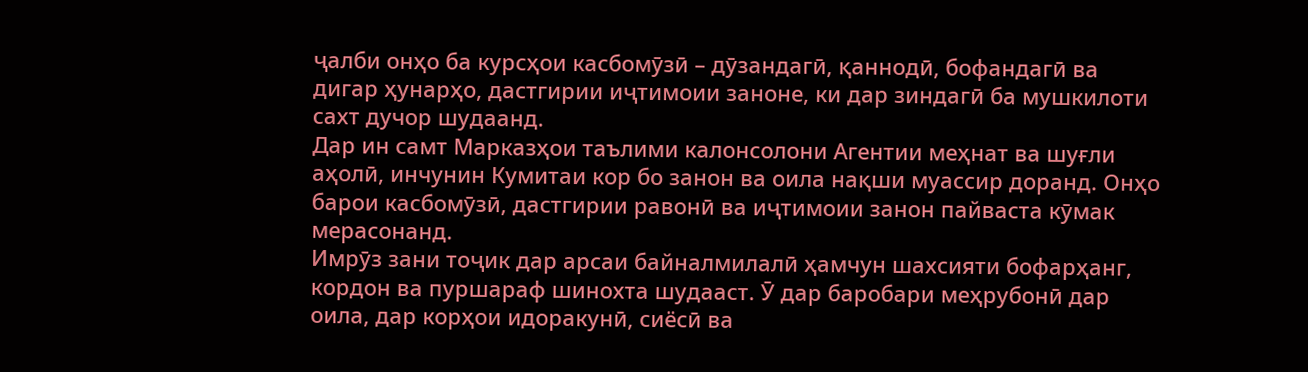ҷалби онҳо ба курсҳои касбомӯзӣ – дӯзандагӣ, қаннодӣ, бофандагӣ ва дигар ҳунарҳо, дастгирии иҷтимоии заноне, ки дар зиндагӣ ба мушкилоти сахт дучор шудаанд.
Дар ин самт Марказҳои таълими калонсолони Агентии меҳнат ва шуғли аҳолӣ, инчунин Кумитаи кор бо занон ва оила нақши муассир доранд. Онҳо барои касбомӯзӣ, дастгирии равонӣ ва иҷтимоии занон пайваста кӯмак мерасонанд.
Имрӯз зани тоҷик дар арсаи байналмилалӣ ҳамчун шахсияти бофарҳанг, кордон ва пуршараф шинохта шудааст. Ӯ дар баробари меҳрубонӣ дар оила, дар корҳои идоракунӣ, сиёсӣ ва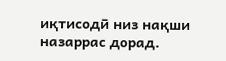иқтисодӣ низ нақши назаррас дорад.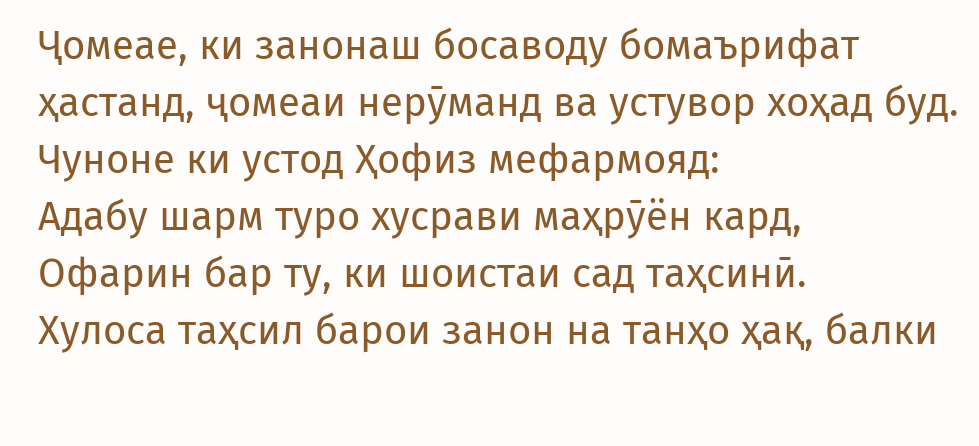Ҷомеае, ки занонаш босаводу бомаърифат ҳастанд, ҷомеаи нерӯманд ва устувор хоҳад буд. Чуноне ки устод Ҳофиз мефармояд:
Адабу шарм туро хусрави маҳрӯён кард,
Офарин бар ту, ки шоистаи сад таҳсинӣ.
Хулоса таҳсил барои занон на танҳо ҳақ, балки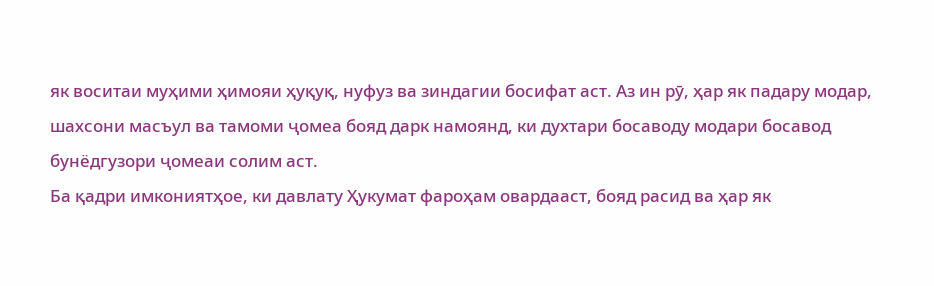як воситаи муҳими ҳимояи ҳуқуқ, нуфуз ва зиндагии босифат аст. Аз ин рӯ, ҳар як падару модар, шахсони масъул ва тамоми ҷомеа бояд дарк намоянд, ки духтари босаводу модари босавод бунёдгузори ҷомеаи солим аст.
Ба қадри имкониятҳое, ки давлату Ҳукумат фароҳам овардааст, бояд расид ва ҳар як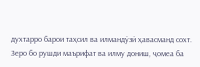духтарро барои таҳсил ва илмандӯзӣ ҳавасманд сохт. Зеро бо рушди маърифат ва илму дониш, ҷомеа ба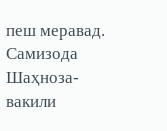пеш меравад.
Самизода Шаҳноза-вакили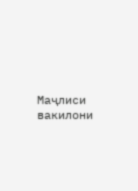Маҷлиси вакилони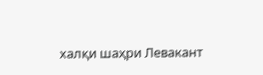халқи шаҳри Левакант